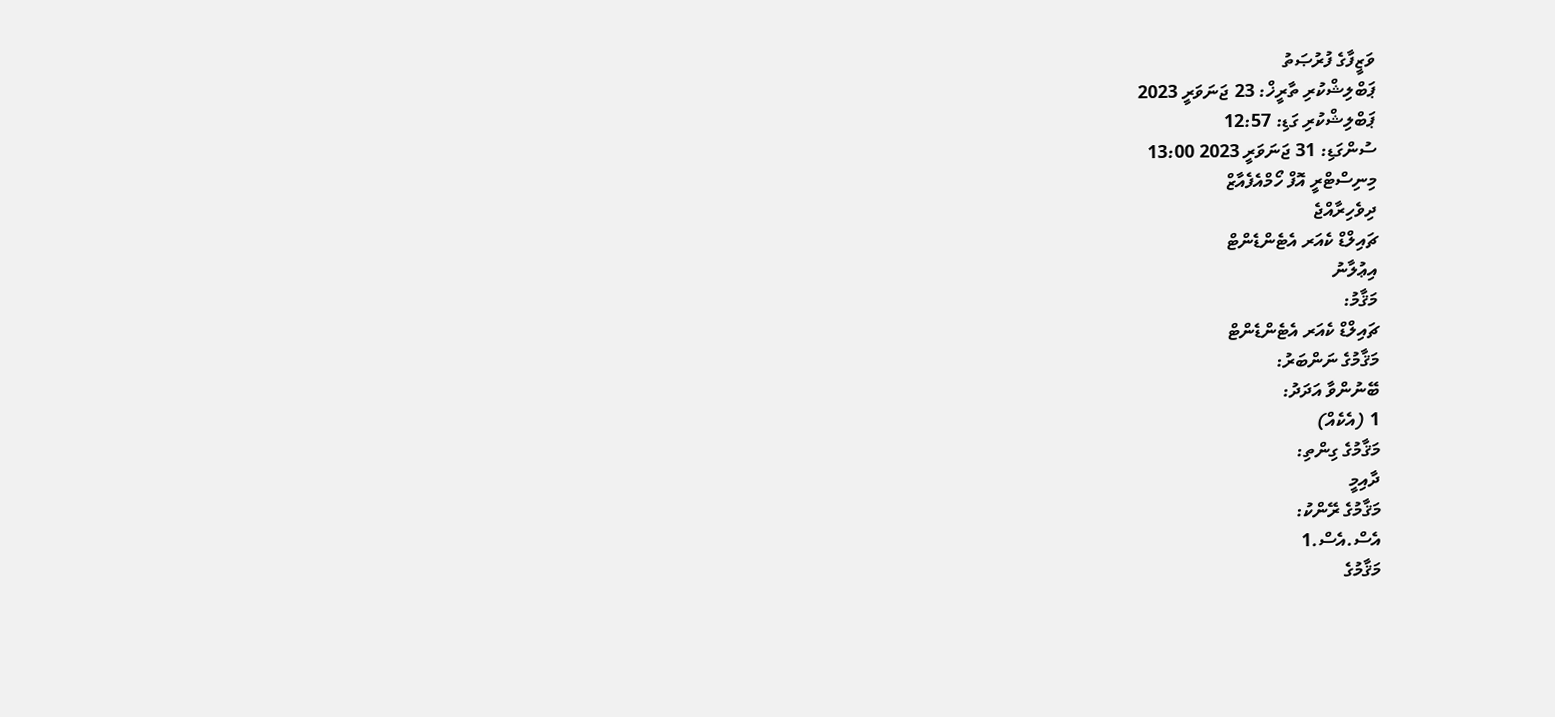ވަޒީފާގެ ފުރުޞަތު
ޕަބްލިޝްކުރި ތާރީޚް: 23 ޖަނަވަރީ 2023
ޕަބްލިޝްކުރި ގަޑި: 12:57
ސުންގަޑި: 31 ޖަނަވަރީ 2023 13:00
މިނިސްޓްރީ އޮފް ހޯމްއެފެއާޒް
ދިވެހިރާއްޖެ
ޗައިލްޑް ކެއަރ އެޓެންޑެންޓް
އިޢުލާނު
މަޤާމު:
ޗައިލްޑް ކެއަރ އެޓެންޑެންޓް
މަޤާމުގެ ނަންބަރު:
ބޭނުންވާ އަދަދު:
1 (އެކެއް)
މަޤާމުގެ ގިންތި:
ދާއިމީ
މަޤާމުގެ ރޭންކު:
އެސް.އެސް.1
މަޤާމުގެ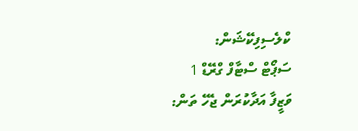ކްލެސިފިކޭޝަން:
ސަޕޯޓް ސްޓާފް ގްރޭޑް 1
ވަޒީފާ އަދާކުރަން ޖެހޭ ތަން: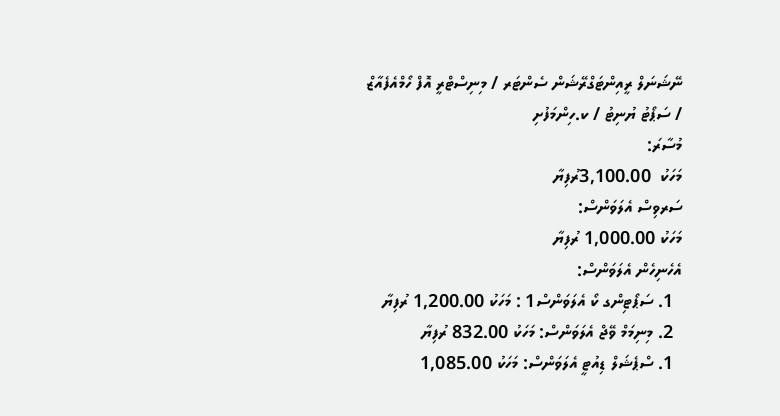ނޭޝަނަލް ރީއިންޓަގްރޭޝަން ސެންޓަރ / މިނިސްޓްރީ އޮފް ހޯމްއެފެއާޒް / ސަޕޯޓު ޔުނިޓު / ކ.ހިންމަފުށި
މުސާރަ:
މަހަކު  3,100.00ރުފިޔާ
ސަރވިސް އެލަވަންސް:
މަހަކު 1,000.00 ރުފިޔާ
އެހެނިހެން އެލަވަންސް:
  1. ސަޕޯޓިންގ ކޯ އެލަވަންސް1 : މަހަކު 1,200.00 ރުފިޔާ
  2. މިނިމަމް ވޭޖް އެލަވަންސް: މަހަކު 832.00 ރުފިޔާ
  1. ސްޕެޝަލް ޑިއުޓީ އެލަވަންސް: މަހަކު 1,085.00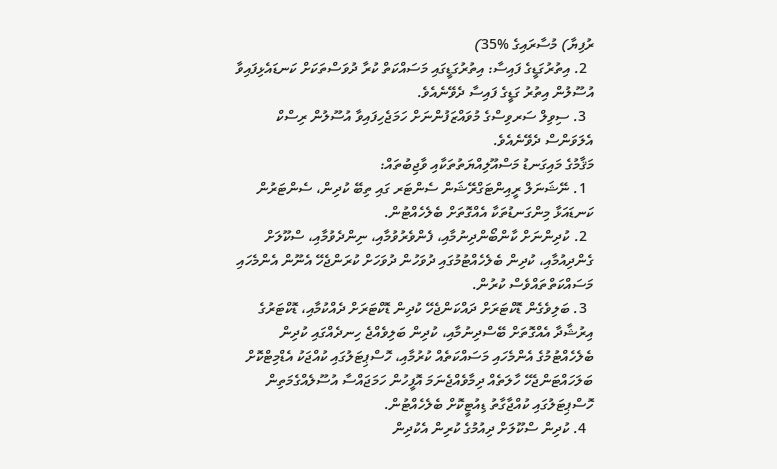ރުފިޔާ) މުސާރައިގެ %35)
  2. އިތުރުގަޑީގެ ފައިސާ: އިތުރުގަޑީގައި މަސައްކަތް ކުރާ ދުވަސްތަކަށް ކަނޑައެޅިފައިވާ އުސޫލުން އިތުރު ގަޑީގެ ފައިސާ ދެވޭނެއެވެ.
  3. ސިވިލް ސަރވިސްގެ މުވައްޒަފުންނަށް ހަމަޖެހިފައިވާ އުސޫލުން ރިސްކް އެލަވަންސް ދެވޭނެއެވެ.
މަޤާމުގެ މައިގަނޑު މަސްއޫލިއްޔަތުތަކާއި ވާޖިބުތައް:
  1. ނޭޝަނަލް ރީއިންޓަގްރޭޝަން ސެންޓަރ ގައި ތިބޭ ކުދިން، ސެންޓަރުން ކަނޑައަޅާ މިންގަނޑުތަކާ އެއްގޮތަށް ބެލެހެއްޓުން.
  2. ކުދިންނަށް ކާންބޯންދިނުމާއި، ފެންވެރުވުމާއި، ނިންދެވުމާއި، ސްކޫލަށް ގެންދިއުމާއި، ކުދިން ބެލެހެއްޓުމުގައި ދުވަހުން ދުވަހަށް ކުރަންޖެހޭ އެނޫން އެންމެހައި މަސައްކަތްތައްވެސް ކުރުން.
  3. ބަލިވެގެން ޑޮކްޓަރަށް ދައްކަންޖެހޭ ކުދިން ޑޮކްޓަރަށް ދެއްކުމާއި، ޑޮކްޓަރުގެ އިރުޝާދާ އެއްގޮތަށް ބޭސްދިނުމާއި، ކުދިން ބަލިވެއްޖެ ހިނދެއްގައި ކުދިން ބެލެހެއްޓުމުގެ އެންމެހައި މަސައްކަތެއް ކުރުމާއި، ހޮސްޕިޓަލުގައި ކުއްޖަކު އެޑްމިޓްކޮށް ބަލަހައްޓަންޖެހޭ ހާލަތެއް ދިމާވެއްޖެނަމަ އޮފީހުން ހަމަޖައްސާ އުސޫލެއްގެމަތިން ހޮސްޕިޓަލުގައި ކުއްޖާގާތު ޑިއުޓީކޮށް ބެލެހެއްޓުން.
  4. ކުދިން ސްކޫލަށް ދިއުމުގެ ކުރިން އެކުދިން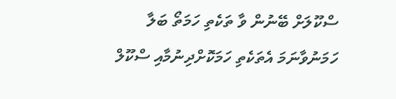ސްކޫލަށް ބޭނުން ވާ ތަކެތި ހަމަތޯ ބަލާ ހަމަނުވާނަމަ އެތަކެތި ހަމަކޮށްދިނުމާއި ސްކޫލް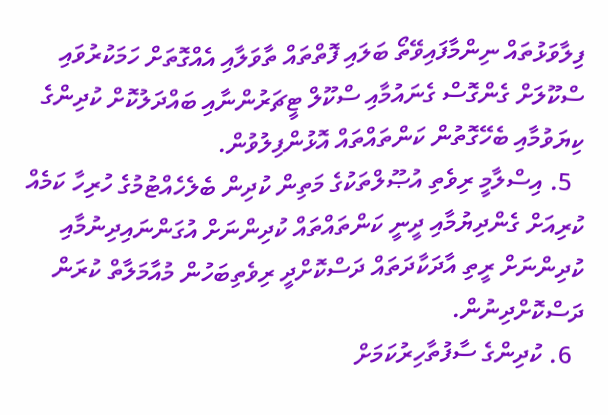ފިލާވަޅުތައް ނިންމާފައިވޭތޯ ބަލައި ފޮތްތައް ތާވަލާއި އެއްގޮތަށް ހަމަކުރުވައި ސްކޫލަށް ގެންގޮސް ގެނައުމާއި ސްކޫލް ޓީޗަރުންނާއި ބައްދަލުކޮށް ކުދިންގެ ކިޔަވުމާއި ބެހޭގޮތުން ކަންތައްތައް އޮޅުންފިލުވުން.
  5. އިސްލާމީ ރިވެތި އުޞޫލްތަކުގެ މަތިން ކުދިން ބެލެހެއްޓުމުގެ ހުރިހާ ކަމެއް ކުރިއަށް ގެންދިޔުމާއި ދީނީ ކަންތައްތައް ކުދިންނަށް އުގަންނައިދިނުމާއި ކުދިންނަށް ރީތި އާދަކާދަތައް ދަސްކޮށްދީ ރިވެތިބަހުން މުއާމަލާތް ކުރަން ދަސްކޮށްދިނުން.
  6. ކުދިންގެ ސާފުތާހިރުކަމަށް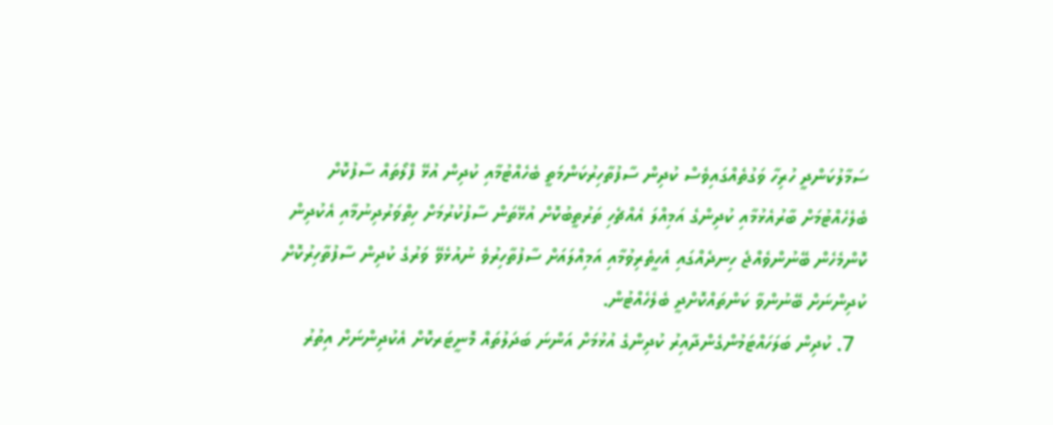ސަމާލުކަންދީ ހުރިހާ ވަގުތެއްގައިވެސް ކުދިން ސާފުތާހިރުކަންމަތީ ބެހެއްޓުމާއި ކުދިން އުޅޭ ފްލޯތައް ސާފުކޮށް ބެލެހެއްޓުމަށް ބާރުއެޅުމާއި ކުދިންގެ އަމިއްލަ އެއްޗެހި ތަރުތީބުކޮށް އުޅޭތަން ސާފުކުރުމަށް ހިތްވަރުދިނުމާއި އެކުދިން ކޮންމެހެން ބޭނުންވެއްޖެ ހިނދެއްގައި އެހީތެރިވުމާއި އަމިއްލައަށް ސާފުތާހިރުވެ ނުއުޅެވޭ ވަރުގެ ކުދިން ސާފުތާހިރުކޮށް ކުދިންނަށް ބޭނުންވާ ކަންތައްކޮށްދީ ބެލެހެއްޓުން.
  7. ކުދިން ބަލަހައްޓަމުންގެންދާއިރު ކުދިންގެ އުޅުމަށް އަންނަ ބަދަލުތައް މޮނީޓަރކޮށް އެކުދިންނަށް އިތުރު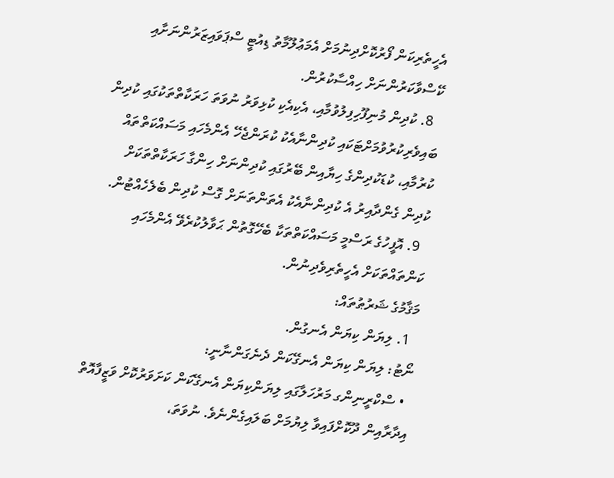އެހީތެރިކަން ފޯރުކޮށްދިނުމަށް އެމަޢުލޫމާތު ޑިއުޓީ ސްޕަވައިޒަރުންނަށާއި ކޭސްވާކަރުންނަށް ހިއްސާކުރުން.
  8. ކުދިން މުނިފޫހިފިލުވުމާއި، އެކިއެކި ކުޅިވަރު ނުވަތަ ހަރަކާތްތަކުގައި ކުދިން ބައިވެރިކުރުވުމަށްޓަކައި ކުދިންނާއެކު ކުރަންޖެހޭ އެންމެހައި މަސައްކަތްތައް ކުރުމާއި، ކުޑަކުދިންގެ ހިޔާއިން ބޭރުގައި ކުދިންނަށް ހިންގާ ހަރަކާތްތަކަށް ކުދިން ގެންދާއިރު އެ ކުދިންނާއެކު އެތަންތަނަށް ގޮސް ކުދިން ބެލެހެއްޓުން.
  9. އޮފީހުގެ ރަސްމީ މަސައްކަތްތަކާ ބެހޭގޮތުން ޙަވާލުކުރެވޭ އެންމެހައި ކަންތައްތަކަށް އެހީތެރިވެދިނުން.
މަޤާމުގެ ޝަރުޠުތައް:
  1. ލިޔަން ކިޔަން އެނގުން.
ނޯޓު: ލިޔަން ކިޔަން އެނގޭކަން ދެނެގަންނާނީ:
  • ސްކްރީނިންގ މަރުހަލާގައި ލިޔަންކިޔަން އެނގޭކަން ކަށަވަރުކޮށް ވަޒީފާއޮތް އިދާރާއިން ދޫކޮށްފައިވާ ލިޔުމަށް ބަލައިގެންނެވެ. ނުވަތަ،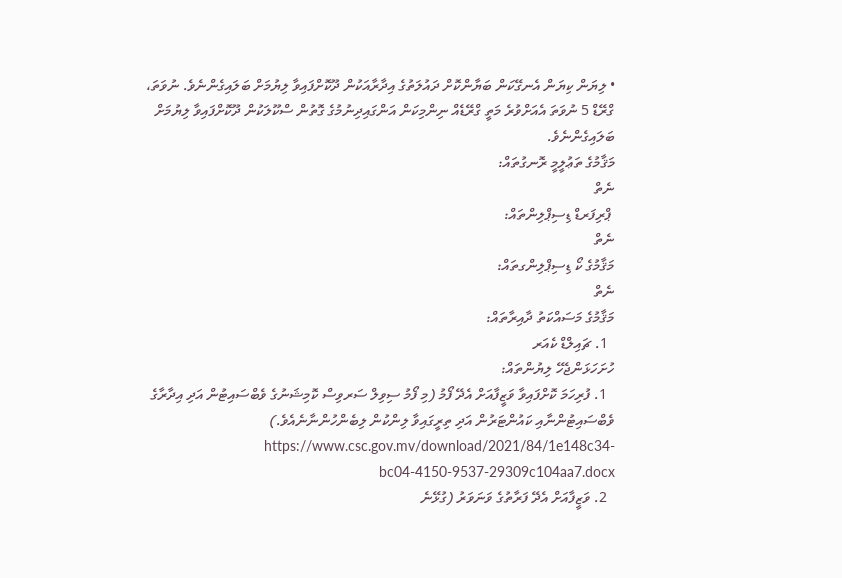• ލިޔަން ކިޔަން އެނގޭކަން ބަޔާންކޮށް ދައުލަތުގެ އިދާރާއަކުން ދޫކޮށްފައިވާ ލިޔުމަށް ބަލައިގެންނެވެ. ނުވަތަ،
ގްރޭޑް 5 ނުވަތަ އެއަށްވުރެ މަތީ ގްރޭޑެއް ނިންމިކަން އަންގައިދިނުމުގެ ގޮތުން ސްކޫލަކުން ދޫކޮށްފައިވާ ލިޔުމަށް ބަލައިގެންނެވެ.
މަޤާމުގެ ތަޢުލީމީ ރޮނގުތައް:
ނެތް
 ޕްރިފަރޑް ޑިސިޕްލިންތައް:
ނެތް
މަޤާމުގެ ކޯ ޑިސިޕްލިންގތައް:
ނެތް
މަޤާމުގެ މަސައްކަތު ދާއިރާތައް:
  1. ޗައިލްޑް ކެއަރ
ހުށަހަޅަންޖެހޭ ލިޔުންތައް:
  1. ފުރިހަމަ ކޮށްފައިވާ ވަޒީފާއަށް އެދޭ ފޯމު (މި ފޯމު ސިވިލް ސަރވިސް ކޮމިޝަނުގެ ވެބްސައިޓުން އަދި އިދާރާގެ ވެބްސައިޓުންނާއި ކައުންޓަރުން އަދި ތިރީގައިވާ ލިންކުން ލިބެންހުންނާނެއެވެ.)  https://www.csc.gov.mv/download/2021/84/1e148c34-bc04-4150-9537-29309c104aa7.docx
  2. ވަޒީފާއަށް އެދޭ ފަރާތުގެ ވަނަވަރު (ގުޅޭނެ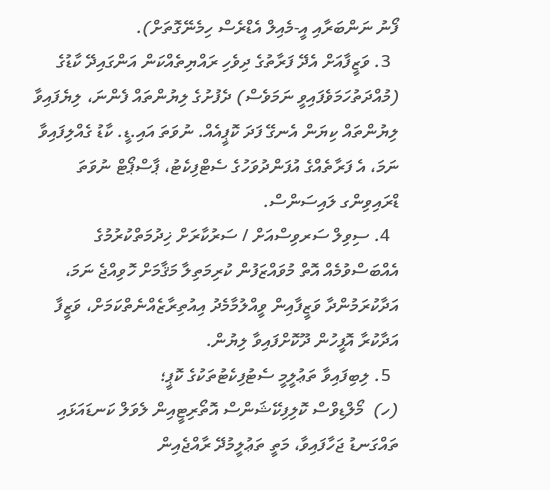ފޯނު ނަންބަރާއި އީ-މެއިލް އެޑްރެސް ހިމެނޭގޮތަށް).
  3. ވަޒީފާއަށް އެދޭ ފަރާތުގެ ދިވެހި ރައްޔިތެއްކަން އަންގައިދޭ ކާޑުގެ (މުއްދަތުހަމަވެފައިވީ ނަމަވެސް) ދެފުށުގެ ލިޔުންތައް ފެންނަ، ލިޔެފައިވާ ލިޔުންތައް ކިޔަން އެނގޭ ފަދަ ކޮޕީއެއް. ނުވަތަ އައި.ޑީ. ކާޑު ގެއްލިފައިވާ ނަމަ، އެ ފަރާތެއްގެ އުފަންދުވަހުގެ ސެޓްފިކެޓު، ޕާސްޕޯޓް ނުވަތަ ޑްރައިވިންގ ލައިސަންސް.
  4. ސިވިލް ސަރވިސްއަށް / ސަރުކާރަށް ޚިދުމަތްކުރުމުގެ އެއްބަސްވުމެއް އޮތް މުވައްޒަފުން ކުރިމަތިލާ މަޤާމަށް ހޮވިއްޖެ ނަމަ، އަދާކުރަމުންދާ ވަޒީފާއިން ވީއްލުމާމެދު އިއުތިރާޒެއްނެތްކަމަށް، ވަޒީފާ އަދާކުރާ އޮފީހުން ދޫކޮށްފައިވާ ލިޔުން.
  5. ލިބިފައިވާ ތަޢުލީމީ ސެޓުފިކެޓުތަކުގެ ކޮޕީ؛
(ހ)  މޯލްޑިވްސް ކޮލިފިކޭޝަންސް އޮތޯރިޓީއިން ލެވަލް ކަނޑައަޅައި ތައްގަނޑު ޖަހާފައިވާ، މަތީ ތަޢުލީމުދޭ ރާއްޖެއިން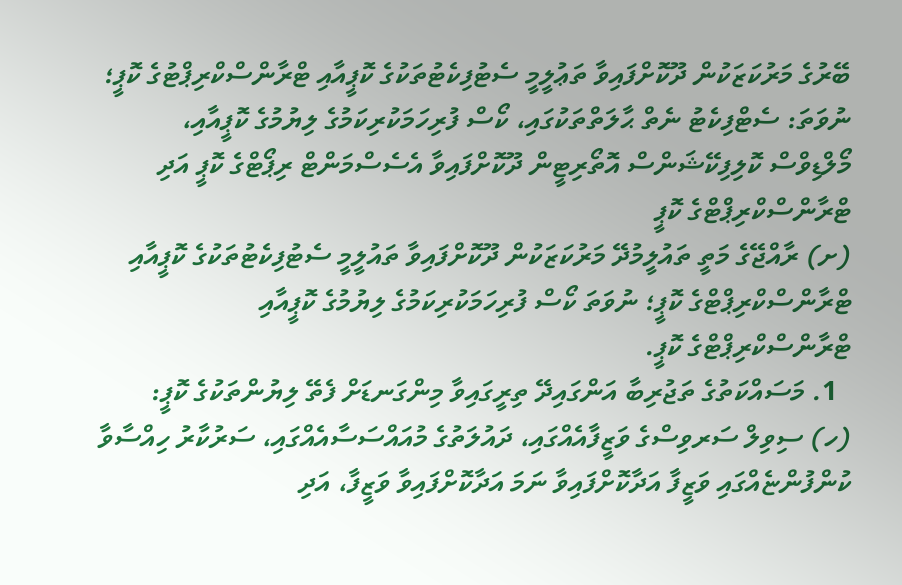ބޭރުގެ މަރުކަޒަކުން ދޫކޮށްފައިވާ ތަޢުލީމީ ސެޓުފިކެޓުތަކުގެ ކޮޕީއާއި ޓްރާންސްކްރިޕްޓުގެ ކޮޕީ؛ ނުވަތަ: ސެޓްފިކެޓު ނެތް ޙާލަތްތަކުގައި، ކޯސް ފުރިހަމަކުރިކަމުގެ ލިޔުމުގެ ކޮޕީއާއި، މޯލްޑިވްސް ކޮލިފިކޭޝަންސް އޮތޯރިޓީން ދޫކޮށްފައިވާ އެސެސްމަންޓް ރިޕޯޓްގެ ކޮޕީ އަދި ޓްރާންސްކްރިޕްޓްގެ ކޮޕީ
(ށ) ރާއްޖޭގެ މަތީ ތައުލީމުދޭ މަރުކަޒަކުން ދޫކޮށްފައިވާ ތައުލީމީ ސެޓުފިކެޓުތަކުގެ ކޮޕީއާއި ޓްރާންސްކްރިޕްޓްގެ ކޮޕީ؛ ނުވަތަ ކޯސް ފުރިހަމަކުރިކަމުގެ ލިޔުމުގެ ކޮޕީއާއި ޓްރާންސްކްރިޕްޓްގެ ކޮޕީ.
  1. މަސައްކަތުގެ ތަޖުރިބާ އަންގައިދޭ ތިރީގައިވާ މިންގަނޑަށް ފެތޭ ލިޔުންތަކުގެ ކޮޕީ:
(ހ) ސިވިލް ސަރވިސްގެ ވަޒީފާއެއްގައި، ދައުލަތުގެ މުއައްސަސާއެއްގައި، ސަރުކާރު ހިއްސާވާ ކުންފުންޏެއްގައި ވަޒީފާ އަދާކޮށްފައިވާ ނަމަ އަދާކޮށްފައިވާ ވަޒީފާ، އަދި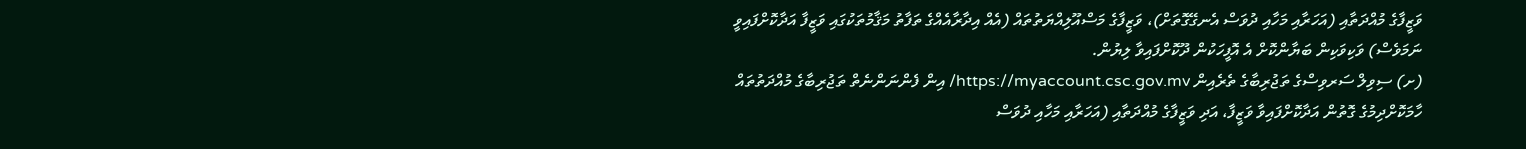ވަޒީފާގެ މުއްދަތާއި (އަހަރާއި މަހާއި ދުވަސް އެނގޭގޮތަށް)، ވަޒީފާގެ މަސްއޫލިއްޔަތުތައް (އެއް އިދާރާއެއްގެ ތަފާތު މަޤާމުތަކުގައި ވަޒީފާ އަދާކޮށްފައިވީ ނަމަވެސް) ވަކިވަކިން ބަޔާންކޮށް އެ އޮފީހަކުން ދޫކޮށްފައިވާ ލިޔުން.
(ށ) ސިވިލް ސަރވިސްގެ ތަޖުރިބާގެ ތެރެއިން https://myaccount.csc.gov.mv/ އިން ފެންނަންނެތް ތަޖުރިބާގެ މުއްދަތުތައް ހާމަކޮށްދިމުގެ ގޮތުން އަދާކޮށްފައިވާ ވަޒީފާ، އަދި ވަޒީފާގެ މުއްދަތާއި (އަހަރާއި މަހާއި ދުވަސް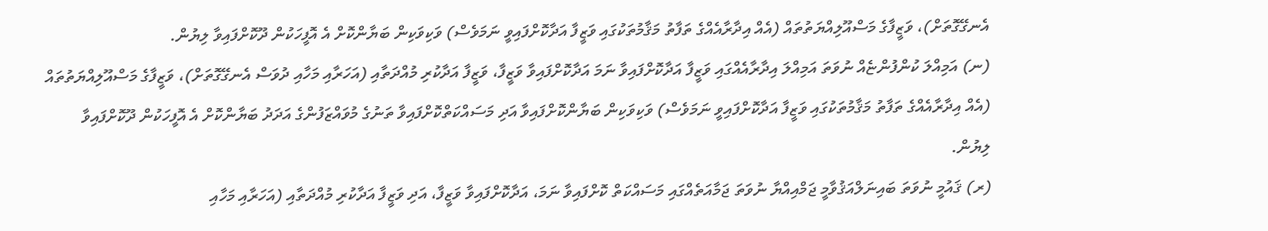އެނގޭގޮތަށް)، ވަޒީފާގެ މަސްއޫލިއްޔަތުތައް (އެއް އިދާރާއެއްގެ ތަފާތު މަޤާމުތަކުގައި ވަޒީފާ އަދާކޮށްފައިވީ ނަމަވެސް) ވަކިވަކިން ބަޔާންކޮށް އެ އޮފީހަކުން ދޫކޮށްފައިވާ ލިޔުން.
(ނ) އަމިއްލަ ކުންފުންޏެއް ނުވަތަ އަމިއްލަ އިދާރާއެއްގައި ވަޒީފާ އަދާކޮށްފައިވާ ނަމަ އަދާކޮށްފައިވާ ވަޒީފާ، ވަޒީފާ އަދާކުރި މުއްދަތާއި (އަހަރާއި މަހާއި ދުވަސް އެނގޭގޮތަށް)، ވަޒީފާގެ މަސްއޫލިއްޔަތުތައް (އެއް އިދާރާއެއްގެ ތަފާތު މަޤާމުތަކުގައި ވަޒީފާ އަދާކޮށްފައިވީ ނަމަވެސް) ވަކިވަކިން ބަޔާންކޮށްފައިވާ އަދި މަސައްކަތްކޮށްފައިވާ ތަނުގެ މުވައްޒަފުންގެ އަދަދު ބަޔާންކޮށް އެ އޮފީހަކުން ދޫކޮށްފައިވާ ލިޔުން.
(ރ) ޤައުމީ ނުވަތަ ބައިނަލްއަޤުވާމީ ޖަމްއިއްޔާ ނުވަތަ ޖަމާއަތެއްގައި މަސައްކަތް ކޮށްފައިވާ ނަމަ، އަދާކޮށްފައިވާ ވަޒީފާ، އަދި ވަޒީފާ އަދާކުރި މުއްދަތާއި (އަހަރާއި މަހާއި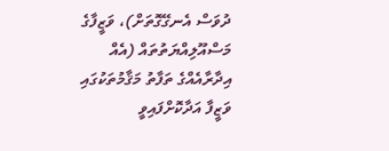ދުވަސް އެނގޭގޮތަށް)، ވަޒީފާގެ މަސްއޫލިއްޔަތުތައް (އެއް އިދާރާއެއްގެ ތަފާތު މަޤާމުތަކުގައި ވަޒީފާ އަދާކޮށްފައިވީ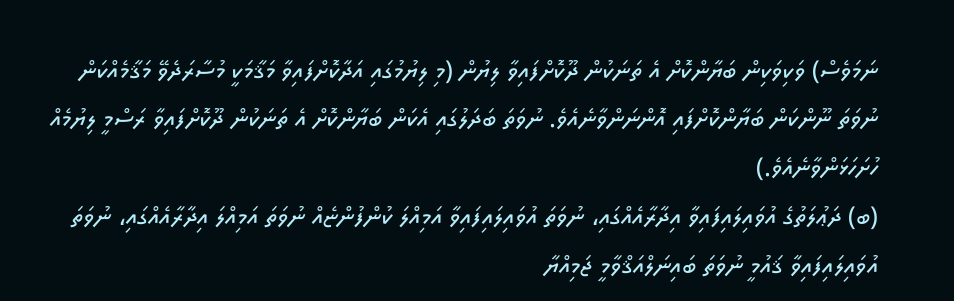ނަމަވެސް) ވަކިވަކިން ބަޔާންކޮށް އެ ތަނަކުން ދޫކޮށްފައިވާ ލިޔުން (މި ލިޔުމުގައި އަދާކޮށްފައިވާ މަޤާމަކީ މުސާރަދެވޭ މަޤާމެއްކަން ނުވަތަ ނޫންކަން ބަޔާންކޮށްފައި އޮންނަންވާނެއެވެ. ނުވަތަ ބަދަލުގައި އެކަން ބަޔާންކޮށް އެ ތަނަކުން ދޫކޮށްފައިވާ ރަސްމީ ލިޔުމެއް ހުށަހަޅަންވާނެއެވެ.)
(ބ) ދަޢުލަތުގެ އުވައިލައިފައިވާ އިދާރާއެއްގައި، ނުވަތަ އުވައިލައިފައިވާ އަމިއްލަ ކުންފުންޏެއް ނުވަތަ އަމިއްލަ އިދާރާއެއްގައި، ނުވަތަ އުވައިލައިފައިވާ ޤައުމީ ނުވަތަ ބައިނަލްއަޤްވާމީ ޖަމިއްޔާ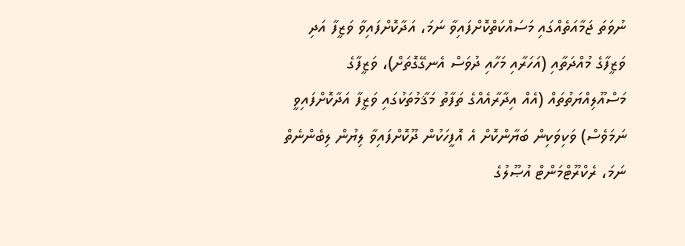ނުވަތަ ޖަމާއަތެއްގައި މަސައްކަތްކޮށްފައިވާ ނަމަ، އަދާކޮށްފައިވާ ވަޒީފާ އަދި ވަޒީފާގެ މުއްދަތާއި (އަހަރާއި މަހާއި ދުވަސް އެނގޭގޮތަށް)، ވަޒީފާގެ މަސްއޫލިއްޔަތުތައް (އެއް އިދާރާއެއްގެ ތަފާތު މަޤާމުތަކުގައި ވަޒީފާ އަދާކޮށްފައިވީ ނަމަވެސް) ވަކިވަކިން ބަޔާންކޮށް އެ އޮފީހަކުން ދޫކޮށްފައިވާ ލިޔުން ލިބެންނެތް ނަމަ، ރެކްރޫޓްމަންޓް އުޞޫލުގެ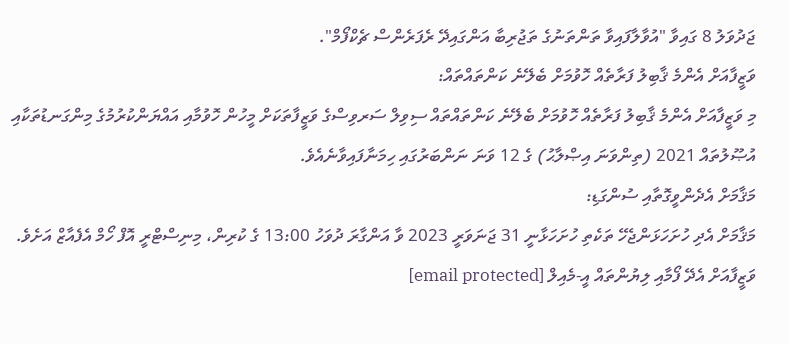ޖަދުވަލު 8 ގައިވާ "އުވާލާފައިވާ ތަންތަނުގެ ތަޖުރިބާ އަންގައިދޭ ރެފަރެންސް ޗެކްފޯމް".
ވަޒީފާއަށް އެންމެ ޤާބިލު ފަރާތެއް ހޮވުމަށް ބެލޭނެ ކަންތައްތައް:
މި ވަޒީފާއަށް އެންމެ ޤާބިލު ފަރާތެއް ހޮވުމަށް ބެލޭނެ ކަންތައްތައް ސިވިލް ސަރވިސްގެ ވަޒީފާތަކަށް މީހުން ހޮވުމާއި އައްޔަންކުރުމުގެ މިންގަނޑުތަކާއި އުޞޫލުތައް 2021 (ތިންވަނަ އިޞްލާޙު) ގެ 12 ވަނަ ނަންބަރުގައި ހިމަނާފައިވާނެއެވެ.
މަޤާމަށް އެދެންވީގޮތާއި ސުންގަޑި:
މަޤާމަށް އެދި ހުށަހަޅަންޖެހޭ ތަކެތި ހުށަހަޅާނީ 31 ޖަނަވަރީ 2023 ވާ އަންގާރަ ދުވަހު 13:00 ގެ ކުރިން، މިނިސްޓްރީ އޮފް ހޯމް އެފެއާޒް އަށެވެ. ވަޒީފާއަށް އެދޭ ފޯމާއި ލިޔުންތައް އީ-މެއިލް [email protected]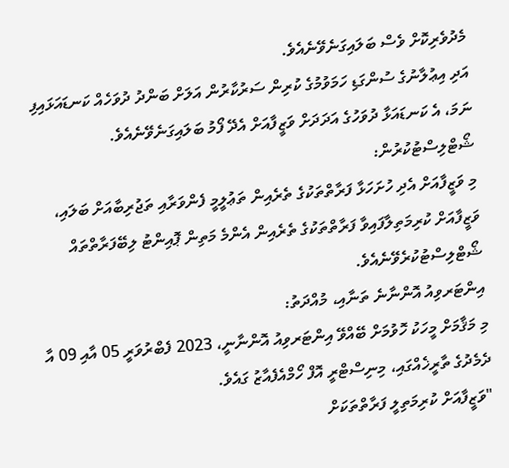މެދުވެރިކޮށް ވެސް ބަލައިގަނެވޭނެއެވެ.
އަދި އިޢުލާނުގެ ސުންގަޑި ހަމަވުމުގެ ކުރިން ސަރުކާރުން އަލަށް ބަންދު ދުވަހެއް ކަނޑައަޅައިފި ނަމަ، އެ ކަނޑައަޅާ ދުވަހުގެ އަދަދަށް ވަޒީފާއަށް އެދޭ ފޯމު ބަލައިގަނެވޭނެއެވެ.
ޝޯޓްލިސްޓުކުރުން:
މި ވަޒީފާއަށް އެދި ހުށަހަޅާ ފަރާތްތަކުގެ ތެރެއިން ތަޢުލީމީ ފެންވަރާއި ތަޖުރިބާއަށް ބަލައި، ވަޒީފާއަށް ކުރިމަތިލާފައިވާ ފަރާތްތަކުގެ ތެރެއިން އެންމެ މަތިން ޕޮއިންޓު ލިބޭފަރާތްތައް ޝޯޓްލިސްޓުކުރެވޭނެއެވެ.
އިންޓަރވިއު އޮންނާނެ ތަނާއި، މުއްދަތު:
މި މަޤާމަށް މީހަކު ހޮވުމަށް ބޭއްވޭ އިންޓަރވިއު އޮންނާނީ، 2023 ފެބްރުވަރީ 05 އާއި 09 އާ ދެމެދުގެ ތާރީޚެއްގައި، މިނިސްޓްރީ އޮފް ހޯމްއެފެއާޒު ގައެވެ.
"ވަޒީފާއަށް ކުރިމަތިލީ ފަރާތްތަކަށް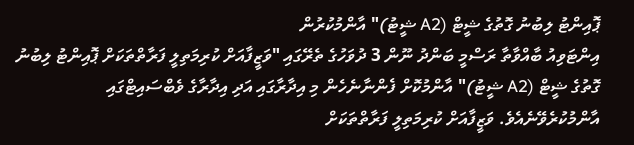ޕޮއިންޓު ލިބުނު ގޮތުގެ ޝީޓް (A2 ޝީޓު)" އާންމުކުރުން
އިންޓަވިއު ބާއްވާތާ ރަސްމީ ބަންދު ނޫން 3 ދުވަހުގެ ތެރޭގައި "ވަޒީފާއަށް ކުރިމަތިލީ ފަރާތްތަކަށް ޕޮއިންޓު ލިބުނު ގޮތުގެ ޝީޓް (A2 ޝީޓު)" އާންމުކޮށް ފެންނާނެހެން މި އިދާރާގައި އަދި އިދާރާގެ ވެބްސައިޓްގައި އާންމުކުރެވޭނެއެވެ. ވަޒީފާއަށް ކުރިމަތިލީ ފަރާތްތަކަށް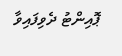ޕޮއިންޓު ދެވިފައިވާ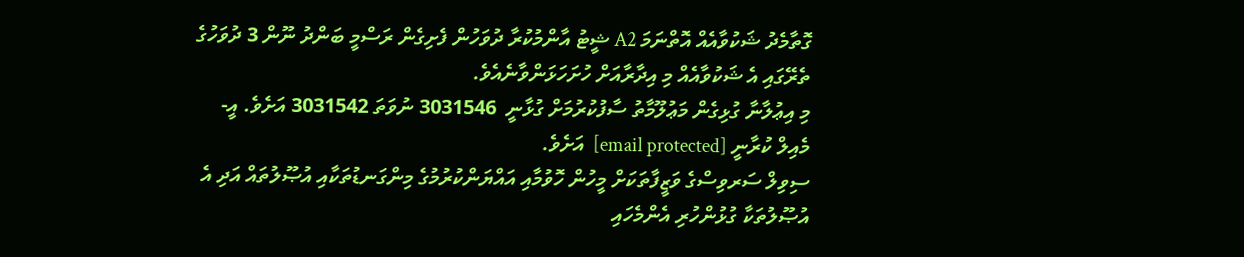ގޮތާމެދު ޝަކުވާއެއް އޮތްނަމަ A2 ޝީޓު އާންމުކުރާ ދުވަހުން ފެށިގެން ރަސްމީ ބަންދު ނޫން 3 ދުވަހުގެ ތެރޭގައި އެ ޝަކުވާއެއް މި އިދާރާއަށް ހުށަހަޅަންވާނެއެވެ.
މި އިޢުލާނާ ގުޅިގެން މަޢުލޫމާތު ސާފުކުރުމަށް ގުޅާނީ  3031546 ނުވަތަ 3031542 އަށެވެ. އީ-މެއިލް ކުރާނީ [email protected]  އަށެވެ.
ސިވިލް ސަރވިސްގެ ވަޒީފާތަކަށް މީހުން ހޮވުމާއި އައްޔަންކުރުމުގެ މިންގަނޑުތަކާއި އުޞޫލުތައް އަދި އެ އުޞޫލުތަކާ ގުޅުންހުރި އެންމެހައި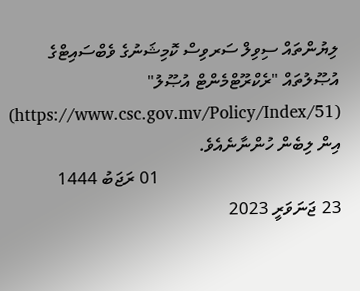ލިޔުންތައް ސިވިލް ސަރވިސް ކޮމިޝަނުގެ ވެބްސައިޓްގެ އުޞޫލުތައް "ރެކްރޫޓްމެންޓް އުޞޫލު" (https://www.csc.gov.mv/Policy/Index/51) އިން ލިބެން ހުންނާނެއެވެ.
                                         01 ރަޖަބު 1444
23 ޖަނަވަރީ 2023